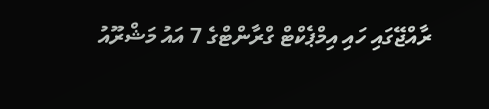ރާއްޖޭގައި ހައި އިމްޕެކްޓް ގްރާންޓްގެ 7 އައު މަޝްރޫއު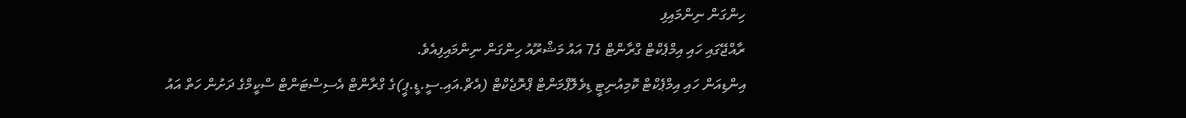ހިންގަން ނިންމައިފި
ރާއްޖޭގައި ހައި އިމްޕެކްޓް ގްރާންޓް ގެ7 އައު މަޝްރޫއު ހިންގަން ނިންމައިފިއެވެ.
އިންޑިއަން ހައި އިމްޕެކްޓް ކޮމިއުނިޓީ ޑިވެލޮޕްމަންޓް ޕްރޮޖެކްޓް (އެޗް.އައި.ސީ.ޑީ.ޕީ)ގެ ގްރާންޓް އެސިސްޓަންޓް ސްކީމްގެ ދަށުން ހަތް އައު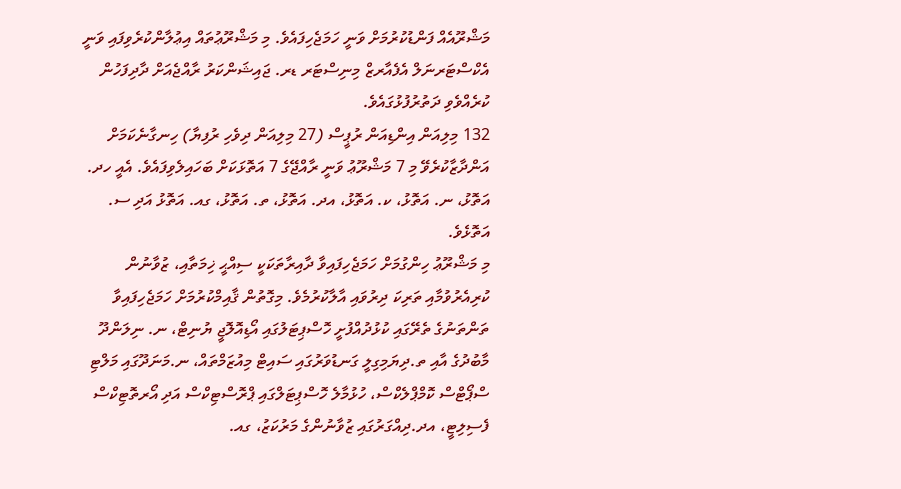މަޝްރޫއެއް ފަންޑުކުރުމަށް ވަނީ ހަމަޖެހިފައެވެ. މި މަޝްރޫޢުތައް އިޢުލާންކުރެވިފައި ވަނީ އެކްސްޓަރނަލް އެފެއާރޒް މިނިސްޓަރ ޑރ. ޖައިޝަންކަރު ރާއްޖެއަށް ދާދިފަހުން ކުރެއްވެވި ދަތުރުފުޅުގައެވެ.
132 މިލިއަން އިންޑިއަން ރުޕީސް (27 މިލިއަން ދިވެހި ރުފިޔާ) ހިނގާނެކަމަށް އަންދާޒާކުރެވޭ މި 7 މަޝްރޫޢު ވަނީ ރާއްޖޭގެ 7 އަތޮޅަކަށް ބަހައިލެވިފައެވެ. އެއީ ހދ. އަތޮޅު، ނ. އަތޮޅު، ކ. އަތޮޅު، އދ. އަތޮޅު، ތ. އަތޮޅު، ގއ. އަތޮޅު އަދި ސ. އަތޮޅެވެ.
މި މަޝްރޫޢު ހިންގުމަށް ހަމަޖެހިފައިވާ ދާއިރާތަކަކީ ސިއްޙީ ޚިމަތާއި، ޒުވާނުން ކުރިއެރުވުމާއި ތަރިކަ ދިރުވައި އާލާކުރުމެވެ. މިގޮތުން ޤާއިމްކުރުމަށް ހަމަޖެހިފައިވާ ތަންތަނުގެ ތެރޭގައި ކުޅުދުއްފުށީ ހޮސްޕިޓަލުގައި އޯޑިއޮލޮޖީ ޔުނިޓް، ނ. ނިލަންދޫ މާބުދުގެ އާއި ތ.ދިޔަމިގިލީ ގަނޑުވަރުގައި ސައިޓް މިއުޒަމްތައް، ނ.މަނަދޫގައި މަލްޓި ސްޕޯޓްސް ކޮމްޕްލެކްސް، ހުޅުމާލެ ހޮސްޕިޓަލްގައި ޕްރޮސްޓިކްސް އަދި އޯރތޮޓިކްސް ފެސިލިޓީ، އދ.ދިއްގަރުގައި ޒުވާނުންގެ މަރުކަޒު، ގއ.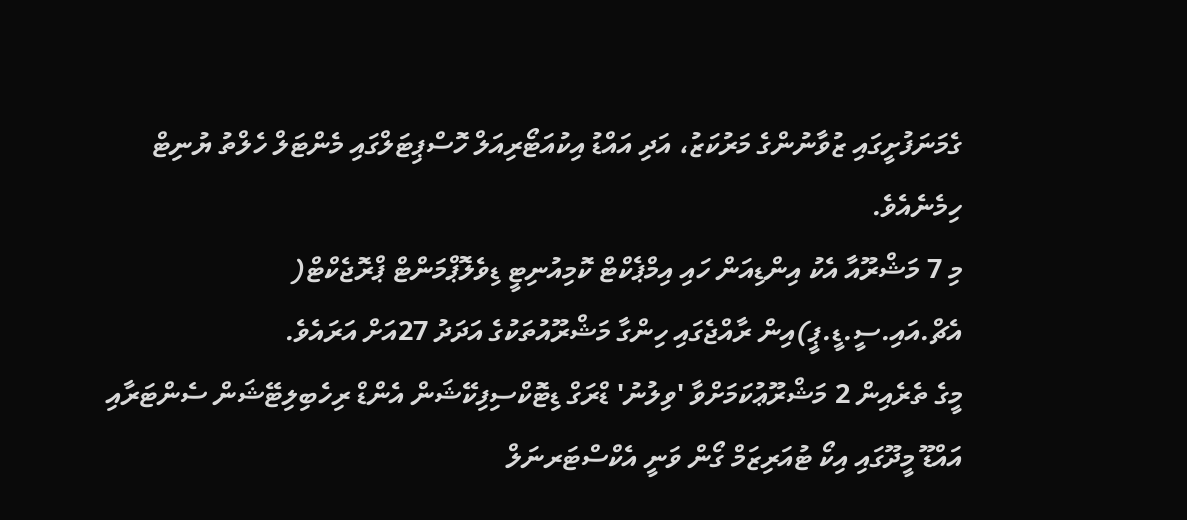ގެމަނަފުށީގައި ޒުވާނުންގެ މަރުކަޒު، އަދި އައްޑު އިކުއަޓޯރިއަލް ހޮސްޕިޓަލްގައި މެންޓަލް ހެލްތު ޔުނިޓް ހިމެނެއެވެ.
މި 7 މަޝްރޫއާ އެކު އިންޑިއަން ހައި އިމްޕެކްޓް ކޮމިއުނިޓީ ޑިވެލޮޕްމަންޓް ޕްރޮޖެކްޓް( އެޗް.އައި.ސީ.ޑީ.ޕީ)އިން ރާއްޖެގައި ހިންގާ މަޝްރޫއުތަކުގެ އަދަދު 27އަށް އަރައެވެ.
މީގެ ތެރެއިން 2 މަޝްރޫޢުކަމަށްވާ 'ވިލުނު' ޑްރަގް ޑިޓޮކްސިފިކޭޝަން އެންޑް ރިހެބިލިޓޭޝަން ސެންޓަރާއި އައްޑޫ މީދޫގައި އިކޯ ޓުއަރިޒަމް ގޯން ވަނީ އެކްސްޓަރނަލް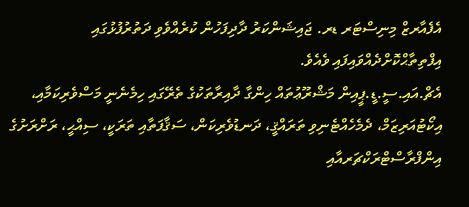އެފެއާރޒް މިނިސްޓަރ ޑރ. ޖައިޝަންކަރު ދާދިފަހުން ކުރެއްވެވި ދަތުރުފުޅުގައި އިފްތިތާޙްކޮށްދެއްވައިފައި ވެއެވެ.
އެޗް.އައި.ސީ.ޑީ.ޕީއިން މަޝްރޫޢުތައް ހިންގާ ދާއިރާތަކުގެ ތެރޭގައި ހިމެނެނީ މަސްވެރިކަމާއި، އިކޯޓުއަރިޒަމް، ދެމެހެއްޓެނިވި ތަރައްޤީ، ދަނޑުވެރިކަން، ސަޤާފަތާއި ތަރަކީ، ސިއްޙީ، ރަށްރަށުގެ އިންފްރާސްޓްރަކްޗަރއާއި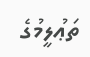ތަޢުލީމުގެ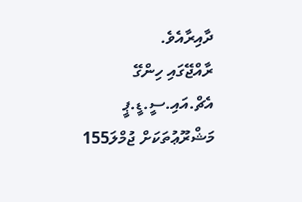ދާއިރާއެވެ.
ރާއްޖޭގައި ހިންގޭ އެޗް.އައި.ސީ.ޑީ.ޕީ މަޝްރޫޢުތަކަށް ޖުމްލަ155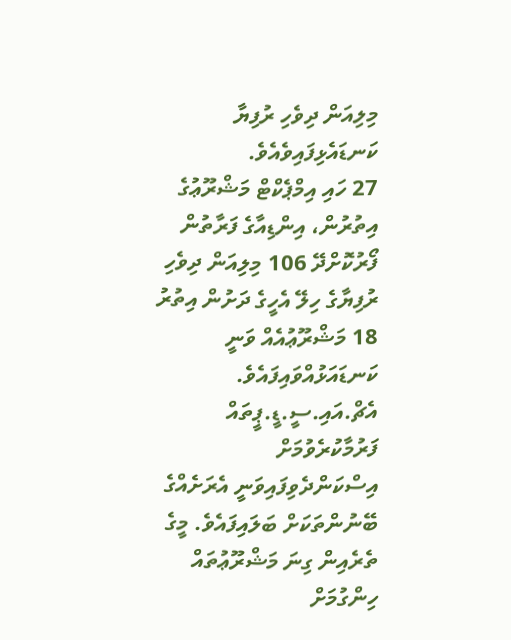މިލިއަން ދިވެހި ރުފިޔާ ކަނޑައެޅިފައިވެއެވެ.
27 ހައި އިމްޕެކްޓް މަޝްރޫޢުގެ އިތުރުން، އިންޑިއާގެ ފަރާތުން ފޯރުކޮށްދޭ 106 މިލިއަން ދިވެހި ރުފިޔާގެ ހިލޭ އެހީގެ ދަށުން އިތުރު 18 މަޝްރޫޢުއެއް ވަނީ ކަނޑައަޅުއްވައިފައެވެ.
އެޗް.އައި.ސީ.ޑީ.ޕީތައް ފަރުމާކުރެވުމަށް އިސްކަންދެވިފައިވަނީ އެރަށެއްގެ ބޭނުންތަކަށް ބަލައިފައެވެ. މީގެ ތެރެއިން ގިނަ މަޝްރޫޢުތައް ހިންގުމަށް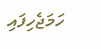ހަމަޖެހިފައި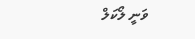ވަނީ ލޯކަލް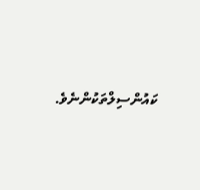ކައުންސިލްތަކުންނެވެ.